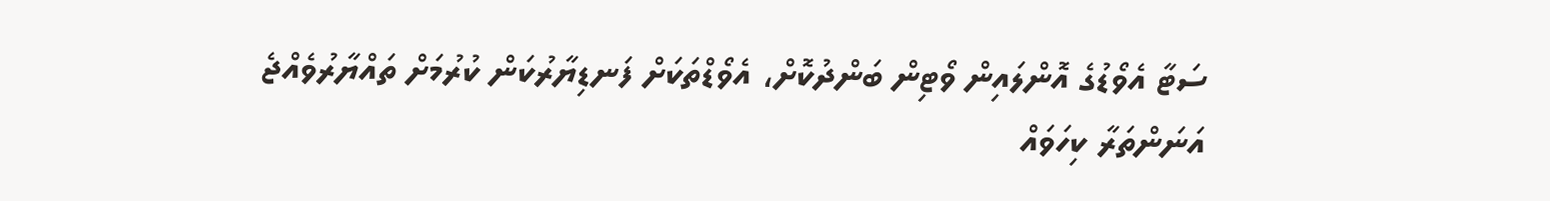ސަޓާ އެވޯޑުގެ އޮންލައިން ވޯޓިން ބަންދުކޮށް، އެވޯޑްތަކަށް ފަނޑިޔާރުކަން ކުރުމަށް ތައްޔާރުވެއްޖެ
އަނަންތަރާ ކިހަވައް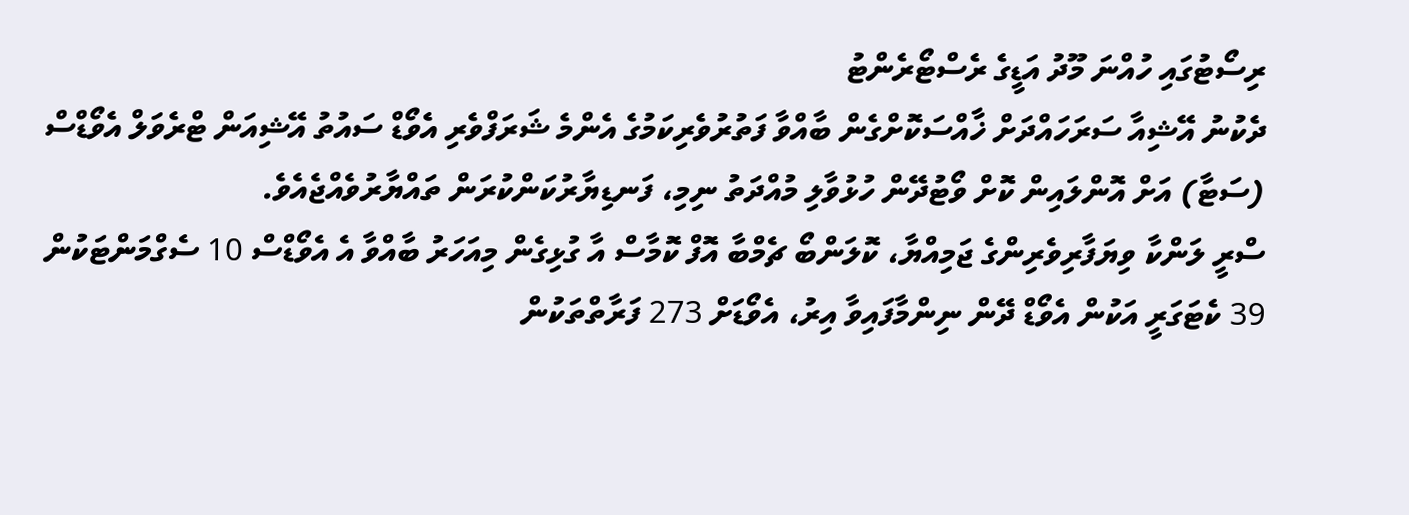ރިސޯޓުގައި ހުއްނަ މޫދު އަޑީގެ ރެސްޓޯރެންޓު
ދެކުނު އޭޝިއާ ސަރަހައްދަށް ޚާއްސަކޮށްގެން ބާއްވާ ފަތުރުވެރިކަމުގެ އެންމެ ޝަރަފްވެރި އެވޯޑް ސައުތު އޭޝިއަން ޓްރެވަލް އެވޯޑްސް (ސަޓާ) އަށް އޮންލައިން ކޮށް ވޯޓުދޭން ހުޅުވާލި މުއްދަތު ނިމި، ފަނޑިޔާރުކަންކުރަން ތައްޔާރުވެއްޖެއެވެ.
ސްރީ ލަންކާ ވިޔަފާރިވެރިންގެ ޖަމިއްޔާ، ކޮލަންބޯ ޗެމްބާ އޮފް ކޮމާސް އާ ގުޅިގެން މިއަހަރު ބާއްވާ އެ އެވޯޑްސް 10 ސެގްމަންޓަކުން 39 ކެޓަގަރީ އަކުން އެވޯޑް ދޭން ނިންމާފައިވާ އިރު، އެވޯޑަށް 273 ފަރާތްތަކުން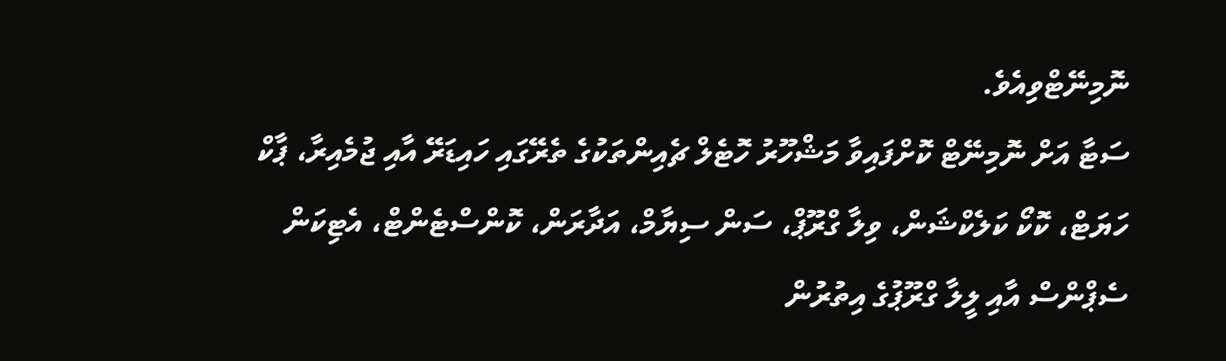ނޮމިނޭޓްވިއެވެ.
ސަޓާ އަށް ނޮމިނޭޓް ކޮށްފައިވާ މަޝްހޫރު ހޮޓެލް ޗެއިންތަކުގެ ތެރޭގައި ހައިޑަރޭ އާއި ޖުމެއިރާ، ޕާކް ހަޔަޓް، ކޮކޯ ކަލެކްޝަން، ވިލާ ގްރޫޕް، ސަން ސިޔާމް، އަދާރަން، ކޮންސްޓެންޓް، އެޓިކަން ސެޕްންސް އާއި ލީލާ ގްރޫޕުގެ އިތުރުން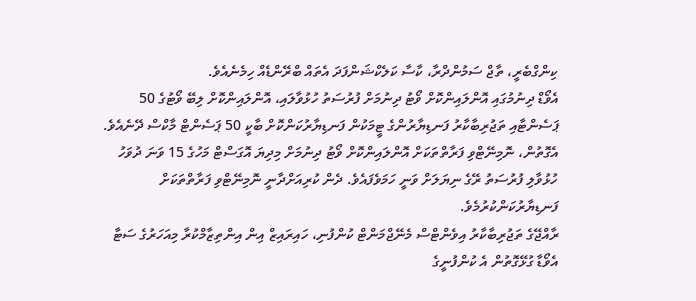ކިންގްބެރީ، ތާޖް ސަމުންދްރާ، ކާސާ ކަލެކްޝަންފަދަ އެތައް ބްރޭންޑެއް ހިމެނެއެވެ.
އެވޯޑް ދިނުމުގައި އޮންލައިންކޮށް ވޯޓު ދިނުމަށް ފުރުސަތު ހުޅުވާލައި، އޮންލައިންކޮށް ލިބޭ ވޯޓުގެ 50 ޕަސެންޓާއި ތަޖުރިބާކާރު ފަނޑިޔާރުންގެ ޓީމަކުން ފަނޑިޔާރުކަންކޮށް ބާކީ 50 ޕަސެންޓް މާކްސް ދޭނެއެވެ.
އެގޮތުން، ނޮމިނޭޓްވި ފަރާތްތަކަށް އޮންލައިންކޮށް ވޯޓު ދިނުމަށް މިދިޔަ އޮގަސްޓް މަހުގެ 15 ވަނަ ދުވަހު ހުޅުވާލި ފުރުސަތު ރޭގެ ނިޔަލަށް ވަނީ ހަމަވެފައެވެ. ދެން ކުރިއަށްދާނީ ނޮމިނޭޓްވި ފަރާތްތަކަށް ފަނޑިޔާރުކަންކުރުމެވެ.
ރާއްޖޭގެ ތަޖުރިބާކާރު އިވެންޓްސް މެނޭޖްމަންޓް ކުންފުނި، ހައިރައިޒް އިން އިންތިޒާމްކުރާ މިއަހަރުގެ ސަޓާ އެވޯޑާ ގުޅޭގޮތުން އެ ކުންފުނީގެ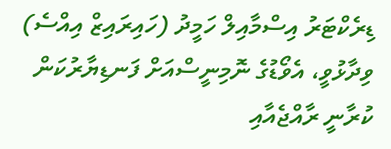ޑިރެކްޓަރު އިސްމާއިލް ހަމީދު (ހައިރައިޒް އިއްސެ) ވިދާޅުވީ، އެވޯޑުގެ ނޮމިނީސްއަށް ފަނޑިޔާރުކަން ކުރާނީ ރާއްޖެއާއި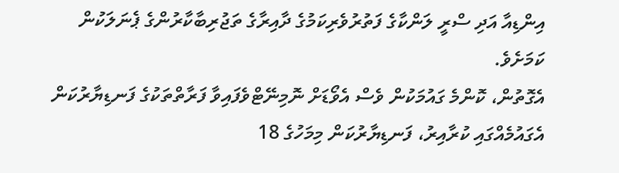އިންޑިއާ އަދި ސްރީ ލަންކާގެ ފަތުރުވެރިކަމުގެ ދާއިރާގެ ތަޖުރިބާކާރުންގެ ޕެނަލަކުން ކަމަށެވެ.
އެގޮތުން، ކޮންމެ ގައުމަކުން ވެސް އެވޯޑަށް ނޮމިނޭޓްވެފައިވާ ފަރާތްތަކުގެ ފަނޑިޔާރުކަން އެގައުމެއްގައި ކުރާއިރު، ފަނޑިޔާރުކަން މިމަހުގެ 18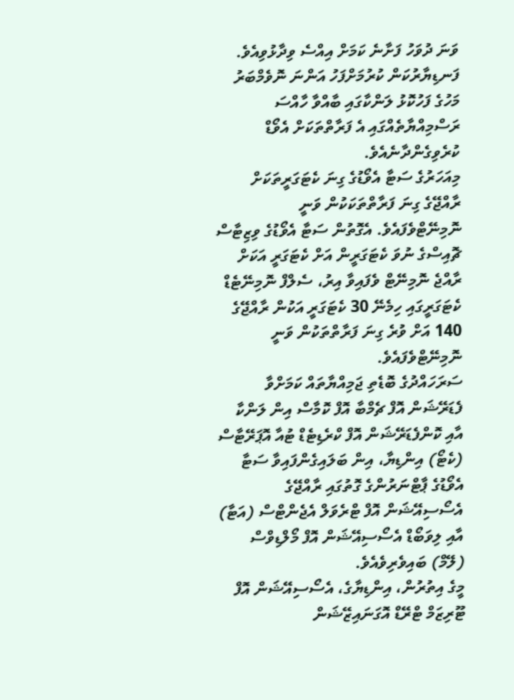ވަނަ ދުވަހު ފަށާނެ ކަމަށް އިއްސެ ވިދާޅުވިއެވެ.
ފަނޑިޔާރުކަން ކުރުމަށްފަހު އަންނަ ނޮވެމްބަރު މަހުގެ ފަހުކޮޅު ލަންކާގައި ބާއްވާ ހާއްސަ ރަސްމިއްޔާތެއްގައި އެ ފަރާތްތަކަށް އެވޯޑް ކުރެވިގެންދާނެއެވެ.
މިއަހަރުގެ ސަޓާ އެވޯޑުގެ ގިނަ ކެޓަގަރީތަކަށް ރާއްޖޭގެ ގިނަ ފަރާތްތަކަކުން ވަނީ ނޮމިނޭޓްވެފައެވެ. އެގޮތުން ސަޓާ އެވޯޑުގެ ވިޒިޓާސް ޗޮއިސްގެ ނުވަ ކެޓަގަރީން އަށް ކެޓަގަރީ އަކަށް ރާއްޖެ ނޮމިނޭޓް ވެފައިވާ އިރު، ސެލްފް ނޮމިނޭޓެޑް ކެޓަގަރީގައި ހިމެނޭ 30 ކެޓަގަރީ އަކުން ރާއްޖޭގެ 140 އަށް ވުރެ ގިނަ ފަރާތްތަކުން ވަނީ ނޮމިނޭޓްވެފައެވެ.
ސަރަހައްދުގެ ބޮޑެތި ޖަމިއްޔާތައް ކަމަށްވާ ފެޑަރޭޝަން އޮފް ޗެމްބާ އޮފް ކޮމާސް އިން ލަންކާ އާއި ކޮންފެޑަރޭޝަން އޮފް ކްރެޑިޓެޑް ޓުއާ އޮޕަރޭޓާސް (ކެޓޯ) އިންޑިޔާ، އިން ބަލައިގެންފައިވާ ސަޓާ އެވޯޑުގެ ޕާޓްނަރުންގެ ގޮތުގައި ރާއްޖޭގެ އެސޯސިއޭޝަން އޮފް ޓްރެވަލް އެޖެންޓްސް (އަޓާ) އާއި ލިވަބޯޑް އެސޯސިއޭޝަން އޮފް މޯލްޑިވްސް (ލޭމް) ބައިވެރިވެއެވެ.
މީގެ އިތުރުން، އިންޑިޔާގެ، އެސޯސިއޭޝަން އޮފް ޓޫރިޒަމް ޓްރޭޑް އޮގަނައިޒޭޝަން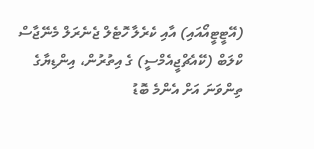(އޭޓީޓީއޯއައި) އާއި ކެރެލާ ހޮޓެލް ޖެނެރަލް މެނޭޖާސް ކްލަބް (ކޭއެޗްޖީއެމްސީ) ގެ އިތުރުން، އިންޑިޔާގެ ތިންވަނަ އަށް އެންމެ ބޮޑު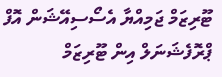ޓޫރިޒަމް ޖަމިއްޔާ އެސޯސިއޭޝަން އޮފް ޕްރޮފެޝަނަލް އިން ޓޫރިޒަމް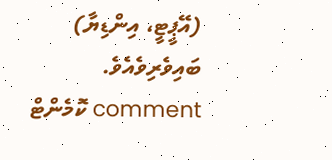(އޭޕީޓީ، އިންޑިޔާ) ބައިވެރިވެއެވެ.
comment ކޮމެންޓް